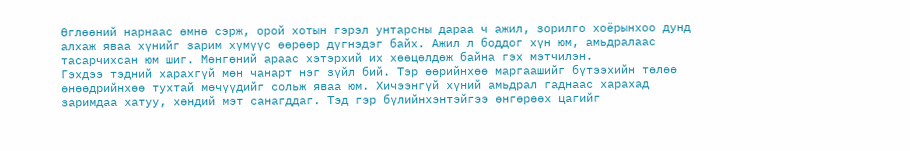Өглөөний нарнаас өмнө сэрж, орой хотын гэрэл унтарсны дараа ч ажил, зорилго хоёрынхоо дунд алхаж яваа хүнийг зарим хүмүүс өөрөөр дүгнэдэг байх. Ажил л боддог хүн юм, амьдралаас тасарчихсан юм шиг. Мөнгөний араас хэтэрхий их хөөцөлдөж байна гэх мэтчилэн.
Гэхдээ тэдний харахгүй мөн чанарт нэг зүйл бий. Тэр өөрийнхөө маргаашийг бүтээхийн төлөө өнөөдрийнхөө тухтай мөчүүдийг сольж яваа юм. Хичээнгүй хүний амьдрал гаднаас харахад заримдаа хатуу, хөндий мэт санагддаг. Тэд гэр бүлийнхэнтэйгээ өнгөрөөх цагийг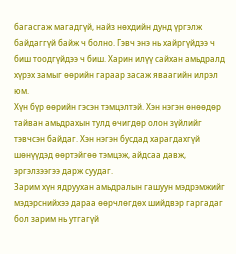багасгаж магадгүй, найз нөхдийн дунд үргэлж байдаггүй байж ч болно. Гэвч энэ нь хайргүйдээ ч биш тоодгүйдээ ч биш. Харин илүү сайхан амьдралд хүрэх замыг өөрийн гараар засаж яваагийн илрэл юм.
Хүн бүр өөрийн гэсэн тэмцэлтэй. Хэн нэгэн өнөөдөр тайван амьдрахын тулд өчигдөр олон зүйлийг тэвчсэн байдаг. Хэн нэгэн бусдад харагдахгүй шөнүүдэд өөртэйгөө тэмцэж, айдсаа давж, эргэлзээгээ дарж суудаг.
Зарим хүн ядруухан амьдралын гашуун мэдрэмжийг мэдэрснийхээ дараа өөрчлөгдөх шийдвэр гаргадаг бол зарим нь утгагүй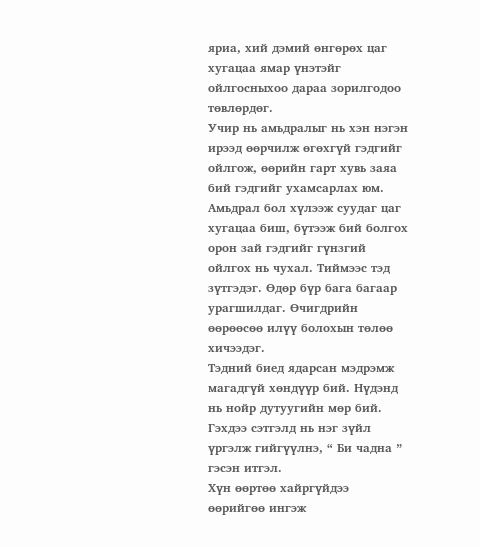яриа, хий дэмий өнгөрөх цаг хугацаа ямар үнэтэйг ойлгосныхоо дараа зорилгодоо төвлөрдөг.
Учир нь амьдралыг нь хэн нэгэн ирээд өөрчилж өгөхгүй гэдгийг ойлгож, өөрийн гарт хувь заяа бий гэдгийг ухамсарлах юм. Амьдрал бол хүлээж суудаг цаг хугацаа биш, бүтээж бий болгох орон зай гэдгийг гүнзгий ойлгох нь чухал. Тиймээс тэд зүтгэдэг. Өдөр бүр бага багаар урагшилдаг. Өчигдрийн өөрөөсөө илүү болохын төлөө хичээдэг.
Тэдний биед ядарсан мэдрэмж магадгүй хөндүүр бий. Нүдэнд нь нойр дутуугийн мөр бий. Гэхдээ сэтгэлд нь нэг зүйл үргэлж гийгүүлнэ, “ Би чадна ” гэсэн итгэл.
Хүн өөртөө хайргүйдээ өөрийгөө ингэж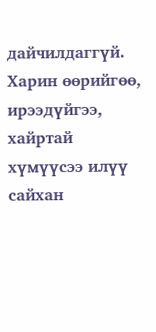дайчилдаггүй. Харин өөрийгөө, ирээдүйгээ, хайртай хүмүүсээ илүү сайхан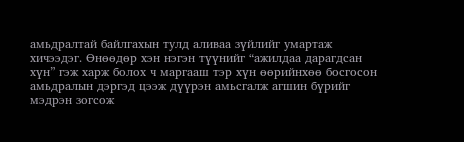амьдралтай байлгахын тулд аливаа зүйлийг умартаж хичээдэг. Өнөөдөр хэн нэгэн түүнийг “ажилдаа дарагдсан хүн” гэж харж болох ч маргааш тэр хүн өөрийнхөө босгосон амьдралын дэргэд цээж дүүрэн амьсгалж агшин бүрийг мэдрэн зогсож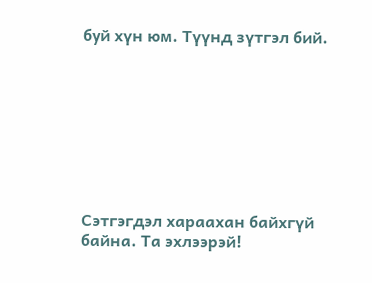буй хүн юм. Түүнд зүтгэл бий.








Сэтгэгдэл хараахан байхгүй байна. Та эхлээрэй!